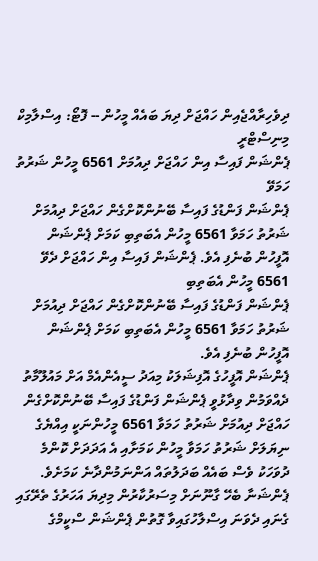ދިވެހިރާއްޖެއިން ހައްޖަށް ދިޔަ ބައެއް މީހުން -- ފޮޓޯ: އިސްލާމިކް މިނިސްޓްރީ
ޕެންޝަން ފައިސާ އިން ހައްޖަށް ދިއުމަށް 6561 މީހުން ޝަރުތު ހަމަވޭ
ޕެންޝަން ފަންޑުގެ ފައިސާ ބޭނުންކޮށްގެން ހައްޖަށް ދިއުމަށް ޝަރުތު ހަމަވާ 6561 މީހުން އެބަތިބި ކަމަށް ޕެންޝަން އޮފީހުން ބުނެފި އެވެ. ޕެންޝަން ފައިސާ އިން ހައްޖަށް ދެވޭ 6561 މީހުން އެބަތިބި
ޕެންޝަން ފަންޑުގެ ފައިސާ ބޭނުންކޮށްގެން ހައްޖަށް ދިއުމަށް ޝަރުތު ހަމަވާ 6561 މީހުން އެބަތިބި ކަމަށް ޕެންޝަން އޮފީހުން ބުނެފި އެވެ.
ޕެންޝަން އޮފީހުގެ އޮފިޝަލަކު މިއަދު ސީއެންއެމް އަށް މައުލޫމާތު ދެއްވަމުން ވިދާޅުވީ ޕެންޝަން ފަންޑުގެ ފައިސާ ބޭނުންކޮށްގެން ހައްޖަށް ދިއުމަށް ޝަރުތު ހަމަވާ 6561 މީހުންނަކީ އިއްޔެގެ ނިޔަލަށް ޝަރުތު ހަމަވާ މީހުން ކަމަށާއި އެ އަދަދަށް ކޮންމެ ދުވަހަކު ވެސް ބައެއް ބަދަލުތައް އަންނަމުންދާނެ ކަމަށެވެ.
ޕެންޝަނާ ބެހޭ ގާނޫނަށް މިސަރުކާރުން މިދިޔަ އަހަރުގެ ތެރޭގައި ގެނައި ދެވަނަ އިސްލާހުގައިވާ ގޮތުން ޕެންޝަން ސްކީމްގެ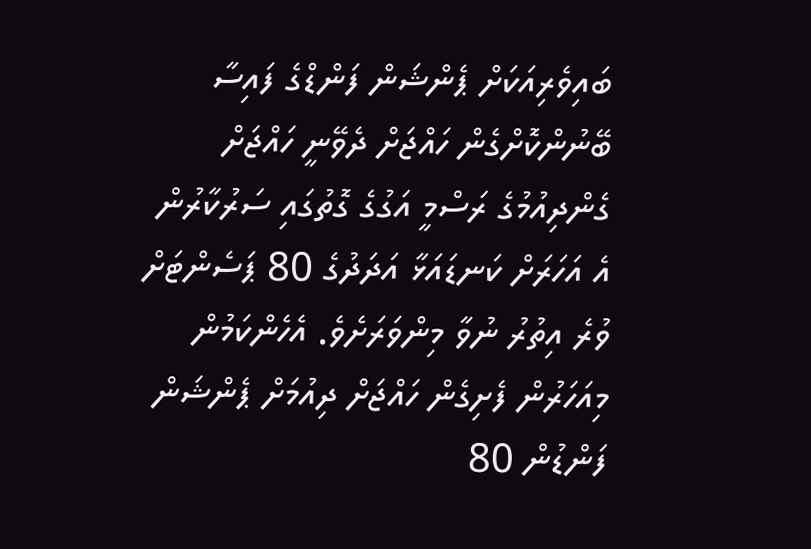ބައިވެރިއަކަށް ޕެންޝަން ފަންޑްގެ ފައިސާ ބޭނުންކޮށްގެން ހައްޖަށް ދެވޭނީ ހައްޖަށް ގެންދިއުމުގެ ރަސްމީ އަގުގެ ގޮތުގައި ސަރުކާރުން އެ އަހަރަށް ކަނޑައަޅާ އަދަދުގެ 80 ޕަސެންޓަށް ވުރެ އިތުރު ނުވާ މިންވަރަށެވެ. އެހެންކަމުން މިއަހަރުން ފެށިގެން ހައްޖަށް ދިއުމަށް ޕެންޝަން ފަންޑުން 80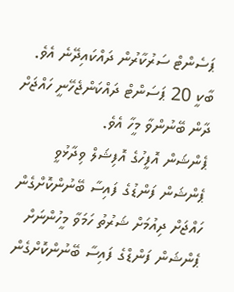ޕަސެންޓް ސަރުކާރުން ދައްކައިދޭނެ އެވެ. ބާކީ 20 ޕަސަންޓް ދައްކަންޖެހޭނީ ހައްޖަށް ދާން ބޭނުންވާ މީހާ އެވެ.
ޕެންޝަން އޮފީހުގެ އޮފިޝަލް ވިދާޅުވީ ޕެންޝަން ފަންޑުގެ ފައިސާ ބޭނުންކޮށްގެން ހައްޖަށް ދިއުމަށް ޝަރުތު ހަމަވާ މީހުންނަށް ޕެންޝަން ފަންޑްގެ ފައިސާ ބޭނުންކޮށްގެން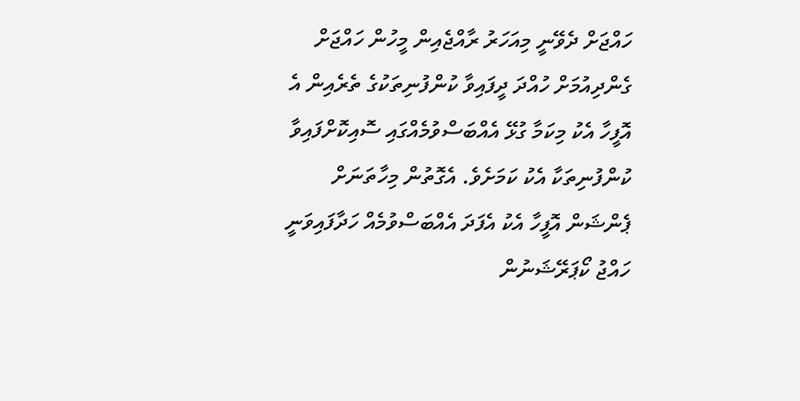ހައްޖަށް ދެވޭނީ މިއަހަރު ރާއްޖެއިން މީހުން ހައްޖަށް ގެންދިއުމަށް ހުއްދަ ދީފައިވާ ކުންފުނިތަކުގެ ތެރެއިން އެ އޮފީހާ އެކު މިކަމާ ގުޅޭ އެއްބަސްވުމެއްގައި ސޮއިކޮށްފައިވާ ކުންފުނިތަކާ އެކު ކަމަށެވެ. އެގޮތުން މިހާތަނަށް ޕެންޝަން އޮފީހާ އެކު އެފަދަ އެއްބަސްވުމެއް ހަދާފައިވަނީ ހައްޖު ކޯޕަރޭޝަނުން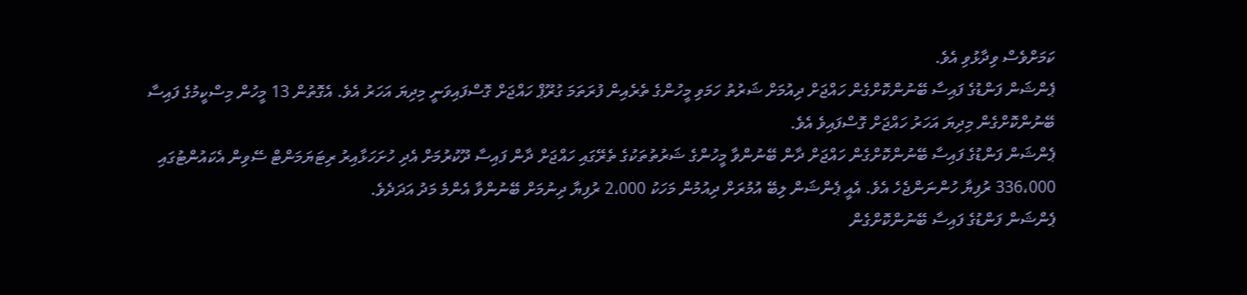ކަމަށްވެސް ވިދާޅުވި އެވެ.
ޕެންޝަން ފަންޑުގެ ފައިސާ ބޭނުންކޮށްގެން ހައްޖަށް ދިއުމަށް ޝަރުތު ހަމަވި މީހުންގެ ތެރެއިން ފުރަތަމަ ގުރޫޕް ހައްޖަށް ގޮސްފައިވަނީ މިދިޔަ އަހަރު އެވެ. އެގޮތުން 13 މީހުން މިސްކީމުގެ ފައިސާ ބޭނުންކޮށްގެން މިދިޔަ އަހަރު ހައްޖަށް ގޮސްފައިވެ އެވެ.
ޕެންޝަން ފަންޑުގެ ފައިސާ ބޭނުންކޮށްގެން ހައްޖަށް ދާން ބޭނުންވާ މީހުންގެ ޝަރުތުތަކުގެ ތެރޭގައި ހައްޖަށް ދާން ފައިސާ ދޫކުރުމަށް އެދި ހުށަހަޅާއިރު ރިޓަޔަމަންޓް ސޭވިން އެކައުންޓުގައި 336،000 ރުފިޔާ ހުންނަންޖެހެ އެވެ. އެއީ ޕެންޝަން ލިބޭ އުމުރަށް ދިއުމުން މަހަކު 2،000 ރުފިޔާ ދިނުމަށް ބޭނުންވާ އެންމެ މަދު އަދަދެވެ.
ޕެންޝަން ފަންޑުގެ ފައިސާ ބޭނުންކޮށްގެން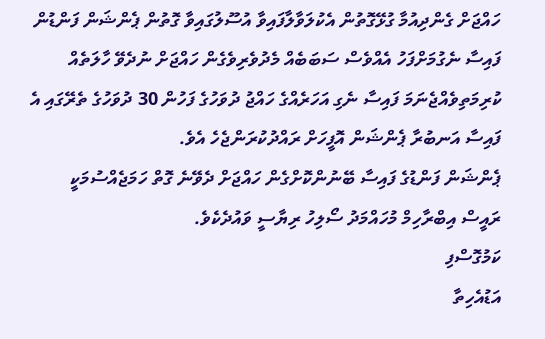ހައްޖަށް ގެންދިއުމާ ގުޅޭގޮތުން އެކުލަވާލާފައިވާ އުސޫލުގައިވާ ގޮތުން ޕެންޝަން ފަންޑުން ފައިސާ ނެގުމަށްފަހު އެއްވެސް ސަބަބެއް މެދުވެރިވެގެން ހައްޖަށް ނުދެވޭ ހާލަތެއް ކުރިމަތިވެއްޖެނަމަ ފައިސާ ނެގި އަހަރެއްގެ ހައްޖު ދުވަހުގެ ފަހުން 30 ދުވަހުގެ ތެރޭގައި އެ ފައިސާ އަނބުރާ ޕެންޝަން އޮފީހަށް ރައްދުކުރަންޖެހެ އެވެ.
ޕެންޝަން ފަންޑުގެ ފައިސާ ބޭނުންކޮށްގެން ހައްޖަށް ދެވޭނެ ގޮތް ހަމަޖެއްސުމަކީ ރައީސް އިބްރާހިމް މުހައްމަދު ސޯލިހު ރިޔާސީ ވައުދެކެވެ.
ކަމުގޮސްފި
އަޑުއެހިތާ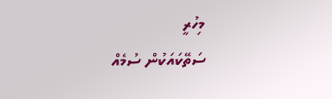މިހުރީ
ސަތޭކައަކުން ސުމެއް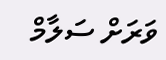ވަރަށް ސަލާމް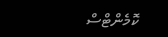ކޮމެންޓްސް